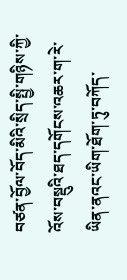བཙན་བྱོལ་བོད་མིའི་སྲིད་སྤྱི་གཉིས་ཀྱི་འོས་བསྡུའི་ཐད་དགོངས་འཆར་ག་རེ་ཡིན་ནའང་ཡིག་ཐོག་ཏུ་བཀོད་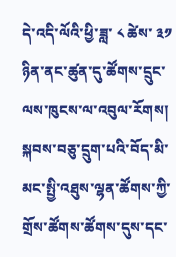དེ་འདི་ལོའི་ཕྱི་ཟླ་ ༨ ཚེས་ ༣༡ ཉིན་ནང་ཚུན་དུ་ཚོགས་དྲུང་ལས་ཁུངས་ལ་འབུལ་རོགས།
སྐབས་བཅུ་དྲུག་པའི་བོད་མི་མང་སྤྱི་འཐུས་ལྷན་ཚོགས་ཀྱི་གྲོས་ཚོགས་ཚོགས་དུས་དང་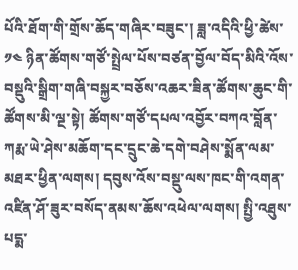པོའི་ཐོག་གི་གྲོས་ཆོད་གཞིར་བཟུང་། ཟླ་འདིའི་ཕྱི་ཚེས་ ༡༤ ཉིན་ཚོགས་གཙོ་སྤྲེལ་པོས་བཙན་བྱོལ་བོད་མིའི་འོས་བསྡུའི་སྒྲིག་གཞི་བསྐྱར་བཅོས་འཆར་ཟིན་ཚོགས་ཆུང་གི་ཚོགས་མི་ལྔ་སྟེ། ཚོགས་གཙོ་དཔལ་འབྱོར་བཀའ་བློན་ཀརྨ་ཡེ་ཤེས་མཆོག་དང་དྲུང་ཆེ་དགེ་བཤེས་སྨོན་ལམ་མཐར་ཕྱིན་ལགས། དབུས་འོས་བསྡུ་ལས་ཁང་གི་འགན་འཛིན་ཤོ་ཟུར་བསོད་ནམས་ཆོས་འཕེལ་ལགས། སྤྱི་འཐུས་པདྨ་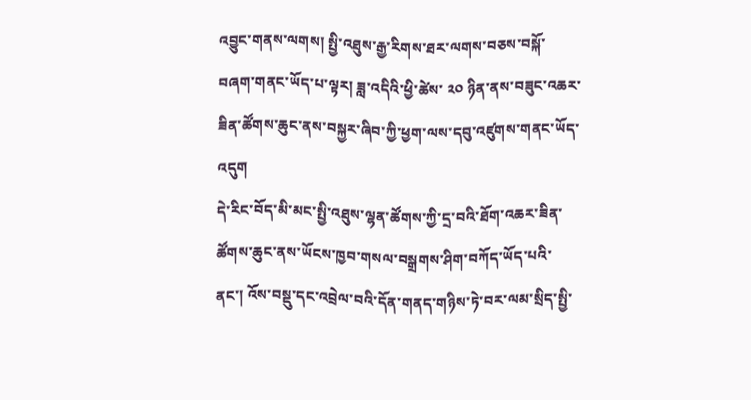འབྱུང་གནས་ལགས། སྤྱི་འཐུས་རྒྱ་རིགས་ཐར་ལགས་བཅས་བསྐོ་བཞག་གནང་ཡོད་པ་ལྟར། ཟླ་འདིའི་ཕྱི་ཚེས་ ༢༠ ཉིན་ནས་བཟུང་འཆར་ཟིན་ཚོགས་ཆུང་ནས་བསྐྱར་ཞིབ་ཀྱི་ཕྱག་ལས་དབུ་འཛུགས་གནང་ཡོད་འདུག
དེ་རིང་བོད་མི་མང་སྤྱི་འཐུས་ལྷན་ཚོགས་ཀྱི་དྲ་བའི་ཐོག་འཆར་ཟིན་ཚོགས་ཆུང་ནས་ཡོངས་ཁྱབ་གསལ་བསྒྲགས་ཤིག་བཀོད་ཡོད་པའི་ནང་། འོས་བསྡུ་དང་འབྲེལ་བའི་དོན་གནད་གཉིས་ཏེ་བར་ལམ་སྲིད་སྤྱི་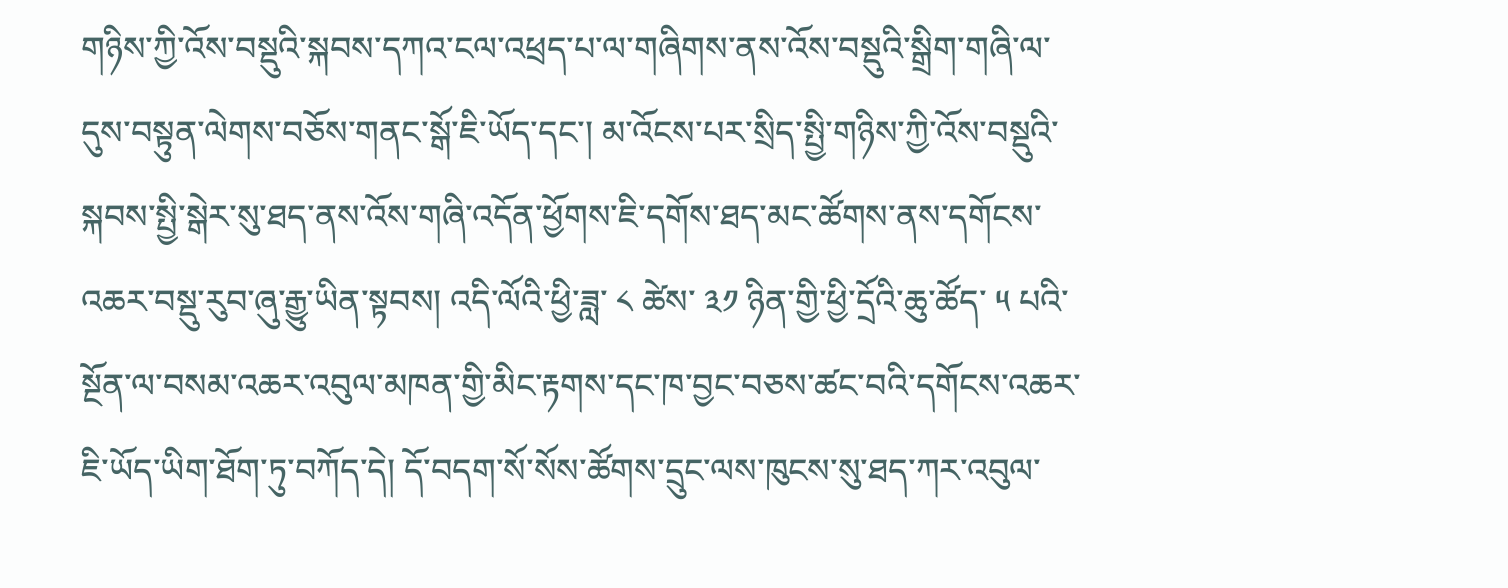གཉིས་ཀྱི་འོས་བསྡུའི་སྐབས་དཀའ་ངལ་འཕྲད་པ་ལ་གཞིགས་ནས་འོས་བསྡུའི་སྒྲིག་གཞི་ལ་དུས་བསྟུན་ལེགས་བཅོས་གནང་སྒོ་ཇི་ཡོད་དང་། མ་འོངས་པར་སྲིད་སྤྱི་གཉིས་ཀྱི་འོས་བསྡུའི་སྐབས་སྤྱི་སྒེར་སུ་ཐད་ནས་འོས་གཞི་འདོན་ཕྱོགས་ཇི་དགོས་ཐད་མང་ཚོགས་ནས་དགོངས་འཆར་བསྡུ་རུབ་ཞུ་རྒྱུ་ཡིན་སྟབས། འདི་ལོའི་ཕྱི་ཟླ་ ༨ ཚེས་ ༣༡ ཉིན་གྱི་ཕྱི་དྲོའི་ཆུ་ཚོད་ ༥ པའི་སྔོན་ལ་བསམ་འཆར་འབུལ་མཁན་གྱི་མིང་རྟགས་དང་ཁ་བྱང་བཅས་ཚང་བའི་དགོངས་འཆར་ཇི་ཡོད་ཡིག་ཐོག་ཏུ་བཀོད་དེ། དོ་བདག་སོ་སོས་ཚོགས་དྲུང་ལས་ཁུངས་སུ་ཐད་ཀར་འབུལ་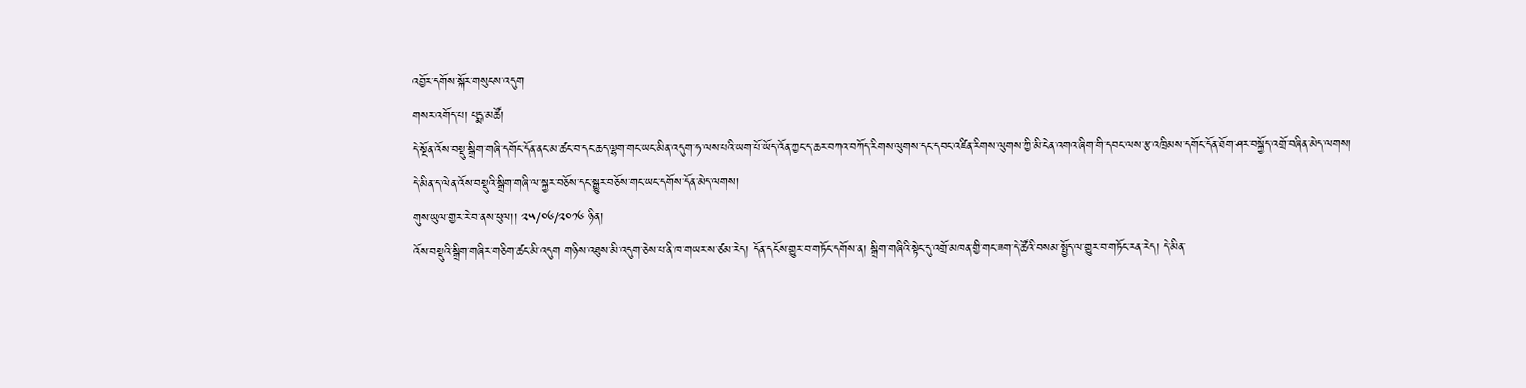འབྱོར་དགོས་སྐོར་གསུངས་འདུག
གསར་འགོད་པ། པདྨ་མཚོ།
དེ་སྔོན་འོས་བསྡུ་སྒྲིག་གཞི་དགོང་དོན་ནང་མ་ཚང་བ་དང་ཆད་ལྷག་གང་ཡང་མིན་འདུག་ཧ་ལས་པའི་ཡག་པོ་ཡོད་འོན་ཀྱང་ད་ཆར་བཀའ་བཀོད་རིགས་ལུགས་དང་དབང་འཛིན་རིགས་ལུགས་ཀྱི་མི་ངེན་འགའ་ཞིག་གི་དབང་ལས་རྩ་འཁྲིམས་དགོང་དོན་ཐོག་ཤར་བསྐྱོད་འགྲོ་བཞིན་མེད་ལགས།
དེ་མིན་ད་ལེན་འོས་བསྡུའི་སྒྲིག་གཞི་ལ་སྐྱར་བཅོས་དང་སྒྱུར་བཅོས་གང་ཡང་དགོས་དོན་མེད་ལགས།
གུས་ཡུལ་གྱར་རེ་བ་ནས་ཕུལ།། ༢༥/༠༦/༢༠༡༦ ཉིན།
འོས་བསྡུའི་སྒྲིག་གཞིར་གཅིག་ཚང་མི་འདུག གཉིས་འཐུས་མི་འདུག་ཅེས་པ་ནི་ཁ་གཡར་ས་ཙམ་རེད། དོན་དངོས་གྱུར་བ་གཏོང་དགོས་ན། སྒྲིག་གཞིའི་སྟེང་དུ་འགྲོ་མཁན་གྱི་གང་ཟག་དེ་ཚོའི་བསམ་སྤྱོད་ལ་གྱུར་བ་གཏོང་རན་རེད། དེ་མིན་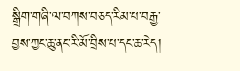སྒྲིག་གཞི་ལ་བཀས་བཅད་རིམ་པ་བརྒྱ་བྱས་ཀྱང་ཆུ་ནང་རི་མོ་བྲིས་པ་དང་ཆ་རེད།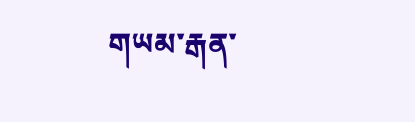གཡམ་རྒན་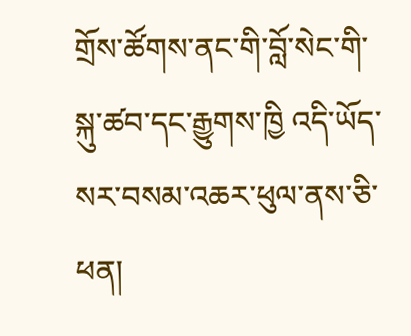གྲོས་ཚོགས་ནང་གི་བློ་སེང་གི་སྐུ་ཚབ་དང་རྒྱུགས་ཁྱི འདི་ཡོད་སར་བསམ་འཆར་ཕུལ་ནས་ཅི་ཕན།